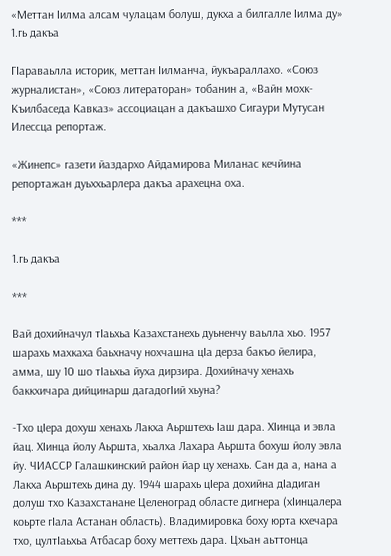«Меттан Iилма алсам чулацам болуш, дукха а билгалле Iилма ду» 1.гь дакъа

ГIараваьлла историк, меттан Iилманча, йукъараллахо. «Союз журналистан», «Союз литераторан» тобанин а, «Вайн мохк- Къилбаседа Кавказ» ассоциацан а дакъашхо Сигаури Мутусан Илессца репортаж.

«Жинепс» газети йаздархо Айдамирова Миланас кечйина репортажан дуьххьарлера дакъа арахецна оха.

***

1.гь дакъа

***

Вай дохийначул тIаьхьа Казахстанехь дуьненчу ваьлла хьо. 1957 шарахь махкаха баьхначу нохчашна цIа дерза бакъо йелира, амма, шу 10 шо тIаьхьа йуха дирзира. Дохийначу хенахь баккхичара дийцинарш дагадогIий хьуна?

-Тхо цIера дохуш хенахь Лакха Аьрштехь Iаш дара. ХIинца и эвла йац. ХIинца йолу Аьршта, хьалха Лахара Аьршта бохуш йолу эвла йу. ЧИАССР Галашкинский район йар цу хенахь. Сан да а, нана а Лакха Аьрштехь дина ду. 1944 шарахь цIера дохийна дIадиган долуш тхо Казахстанане Целеноград областе дигнера (хIинцалера коьрте гIала Астанан область). Владимировка боху юрта кхечара тхо, цултIаьхьа Атбасар боху меттехь дара. Цхьан аьттонца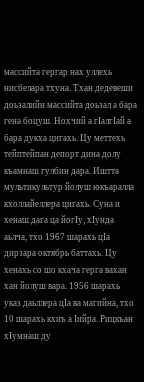массийта гергар нах уллехь нисбелара тхуна. Тхан дедевеши доьзалийн массийта доьзал а бара гена боцуш. Нохчий а гIалгIай а бара дукха цигахь. Цу меттехь тейптейпан депорт дина долу къамнаш гулбин дара. Иштта мультикультур йолуш юкъаралла кхоллайеллера цигахь. Суна и хенаш дага ца йогIу, хIунда аьлча, тхо 1967 шарахь цIа дирзара октябрь баттахь. Цу хенахь со шо кхача герга вахан хан йолуш вара. 1956 шарахь указ даьллера цIа ва магийна, тхо 10 шарахь кхиъ а Iийра. Рицкъан хIумнаш ду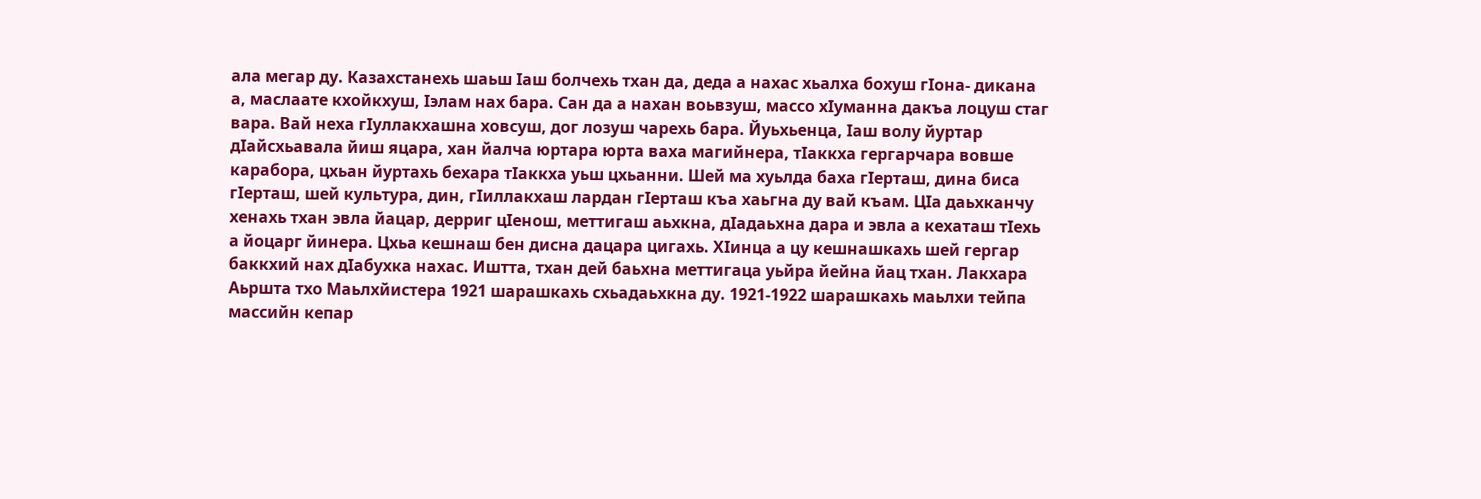ала мегар ду. Казахстанехь шаьш Iаш болчехь тхан да, деда а нахас хьалха бохуш гIона- дикана а, маслаате кхойкхуш, Iэлам нах бара. Сан да а нахан воьвзуш, массо хIуманна дакъа лоцуш стаг вара. Вай неха гIуллакхашна ховсуш, дог лозуш чарехь бара. Йуьхьенца, Iаш волу йуртар дIайсхьавала йиш яцара, хан йалча юртара юрта ваха магийнера, тIаккха гергарчара вовше карабора, цхьан йуртахь бехара тIаккха уьш цхьанни. Шей ма хуьлда баха гIерташ, дина биса гIерташ, шей культура, дин, гIиллакхаш лардан гIерташ къа хаьгна ду вай къам. ЦIа даьхканчу хенахь тхан эвла йацар, дерриг цIенош, меттигаш аьхкна, дIадаьхна дара и эвла а кехаташ тIехь а йоцарг йинера. Цхьа кешнаш бен дисна дацара цигахь. ХIинца а цу кешнашкахь шей гергар баккхий нах дIабухка нахас. Иштта, тхан дей баьхна меттигаца уьйра йейна йац тхан. Лакхара Аьршта тхо Маьлхйистера 1921 шарашкахь схьадаьхкна ду. 1921-1922 шарашкахь маьлхи тейпа массийн кепар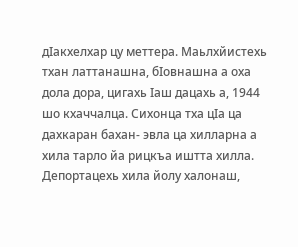дIакхелхар цу меттера. Маьлхйистехь тхан латтанашна, бIовнашна а оха дола дора, цигахь Iаш дацахь а, 1944 шо кхаччалца. Сихонца тха цIа ца дахкаран бахан- эвла ца хилларна а хила тарло йа рицкъа иштта хилла. Депортацехь хила йолу халонаш,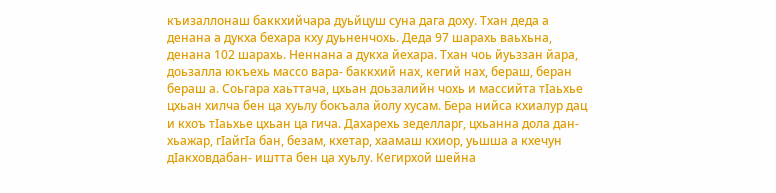къизаллонаш баккхийчара дуьйцуш суна дага доху. Тхан деда а денана а дукха бехара кху дуьненчохь. Деда 97 шарахь ваьхьна, денана 102 шарахь. Неннана а дукха йехара. Тхан чоь йуьззан йара, доьзалла юкъехь массо вара- баккхий нах, кегий нах, бераш, беран бераш а. Соьгара хаьттача, цхьан доьзалийн чохь и массийта тIаьхье цхьан хилча бен ца хуьлу бокъала йолу хусам. Бера нийса кхиалур дац и кхоъ тIаьхье цхьан ца гича. Дахарехь зеделларг, цхьанна дола дан-хьажар, гIайгIа бан, безам, кхетар, хаамаш кхиор, уьшша а кхечун дIакховдабан- иштта бен ца хуьлу. Кегирхой шейна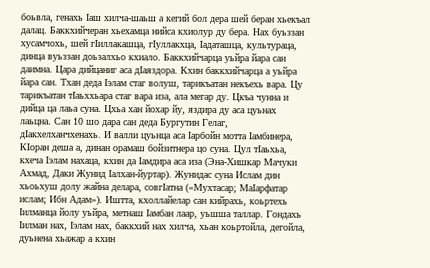боьвла, генахь Iаш хилча-шаьш а кегий бол дера шей беран хьекъал далац. Баккхийчеран хьехамца нийса кхиолур ду бера. Нах буьззан хусамчохь, шей гIиллакашца, гIуллакхца, Iадаташца, культураца, динца вуьззан доьзалхьо кхиало. Баккхийчарца уьйра йара сан даимна. Цара дийцаниг аса дIаяздора. Кхин баккхийчарца а уьйра йара сан. Тхан деда Iэлам стаг волуш, тарикъатан некъехь вара. Цу тарикъатан тIаьххьара стаг вара иза, ала мегар ду. Цкъа чунна и дийца ца лаьа суна. Цхьа хан йохар йу, яздира ду аса цуьнах лаьцна. Сан 10 шо дара сан деда Бургутин Гелаг, дIакхелханчхенахь. И валли цуьнца аса Iарбойн мотта Iамбинера, КIоран деша а, динан орамаш бойзитнера цо суна. Цул тIаьхьа, кхеча Iэлам нахаца, кхин да Iамдира аса иза (Эна-Хишкар Мачуки Ахмад, Даки Жунид Iалхан-йуртар). Жунидас суна Ислам дин хьоьхуш долу жайна делара, совгIатна («Мухтасар; МаІарфатар ислам; Ибн Адам»). Иштта, кхоллайелар сан кийрахь, коьртехь Iилманца йолу уьйра, метнаш Iамбан лаар, уьшша таллар. Гондахь Iилман нах, Iэлам нах, баккхий нах хилча, хьан коьртойла, дегойла, дуьнена хьажар а кхин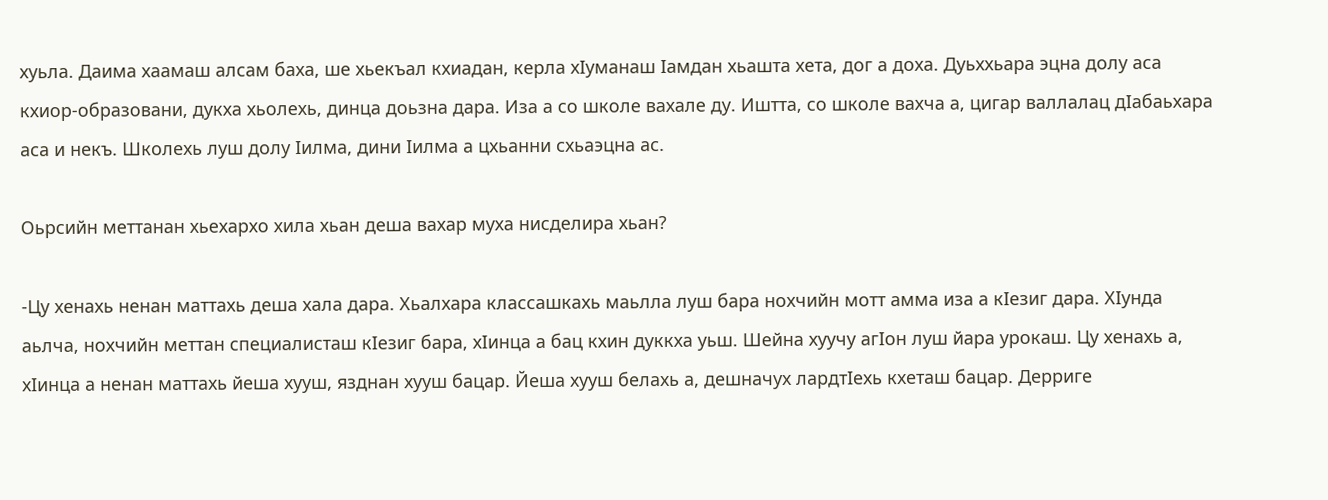хуьла. Даима хаамаш алсам баха, ше хьекъал кхиадан, керла хIуманаш Iамдан хьашта хета, дог а доха. Дуьххьара эцна долу аса кхиор-образовани, дукха хьолехь, динца доьзна дара. Иза а со школе вахале ду. Иштта, со школе вахча а, цигар валлалац дIабаьхара аса и некъ. Школехь луш долу Iилма, дини Iилма а цхьанни схьаэцна ас.

Оьрсийн меттанан хьехархо хила хьан деша вахар муха нисделира хьан?

-Цу хенахь ненан маттахь деша хала дара. Хьалхара классашкахь маьлла луш бара нохчийн мотт амма иза а кIезиг дара. ХIунда аьлча, нохчийн меттан специалисташ кIезиг бара, хIинца а бац кхин дуккха уьш. Шейна хуучу агIон луш йара урокаш. Цу хенахь а, хIинца а ненан маттахь йеша хууш, язднан хууш бацар. Йеша хууш белахь а, дешначух лардтIехь кхеташ бацар. Дерриге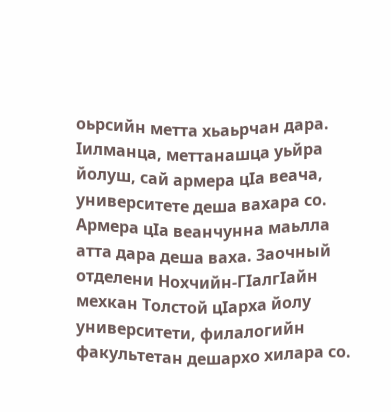оьрсийн метта хьаьрчан дара. Iилманца, меттанашца уьйра йолуш, сай армера цIа веача, университете деша вахара со. Армера цIа веанчунна маьлла атта дара деша ваха. Заочный отделени Нохчийн-ГIалгIайн мехкан Толстой цIарха йолу университети, филалогийн факультетан дешархо хилара со.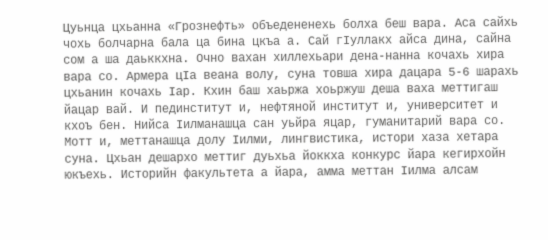Цуьнца цхьанна «Грознефть» объедененехь болха беш вара. Аса сайхь чохь болчарна бала ца бина цкъа а. Сай гIуллакх айса дина, сайна сом а ша даьккхна. Очно вахан хиллехьари дена-нанна кочахь хира вара со. Армера цIа веана волу, суна товша хира дацара 5-6 шарахь цхьанин кочахь Iар. Кхин баш хаьржа хоьржуш деша ваха меттигаш йацар вай. И пединститут и, нефтяной институт и, университет и кхоъ бен. Нийса Iилманашца сан уьйра яцар, гуманитарий вара со. Мотт и, меттанашца долу Iилми, лингвистика, истори хаза хетара суна. Цхьан дешархо меттиг дуьхьа йоккха конкурс йара кегирхойн юкъехь. Историйн факультета а йара, амма меттан Iилма алсам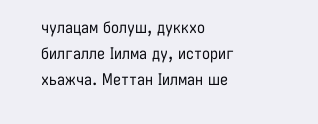чулацам болуш, дуккхо билгалле Iилма ду, историг хьажча. Меттан Iилман ше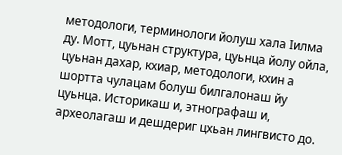методологи, терминологи йолуш хала Iилма ду. Мотт, цуьнан структура, цуьнца йолу ойла, цуьнан дахар, кхиар, методологи, кхин а шортта чулацам болуш билгалонаш йу цуьнца. Историкаш и, этнографаш и, археолагаш и дешдериг цхьан лингвисто до.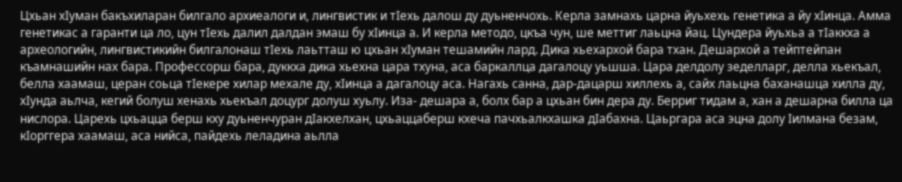Цхьан хIуман бакъхиларан билгало архиеалоги и, лингвистик и тIехь далош ду дуьненчохь. Керла замнахь царна йуьхехь генетика а йу хIинца. Амма генетикас а гаранти ца ло, цун тIехь далил далдан эмаш бу хIинца а. И керла методо, цкъа чун, ше меттиг лаьцна йац. Цундера йуьхьа а тIаккха а археологийн, лингвистикийн билгалонаш тIехь лаьтташ ю цхьан хIуман тешамийн лард. Дика хьехархой бара тхан. Дешархой а тейптейпан къамнашийн нах бара. Профессорш бара, дуккха дика хьехна цара тхуна, аса баркаллца дагалоцу уьшша. Цара делдолу зеделларг, делла хьекъал, белла хаамаш, церан соьца тIекере хилар мехале ду, хIинца а дагалоцу аса. Нагахь санна, дар-дацарш хиллехь а, сайх лаьцна баханашца хилла ду, хIунда аьлча, кегий болуш хенахь хьекъал доцург долуш хуьлу. Иза- дешара а, болх бар а цхьан бин дера ду. Берриг тидам а, хан а дешарна билла ца нислора. Царехь цхьацца берш кху дуьненчуран дIакхелхан, цхьаццаберш кхеча пачхьалкхашка дIабахна. Цаьргара аса эцна долу Iилмана безам, кIорггера хаамаш, аса нийса, пайдехь леладина аьлла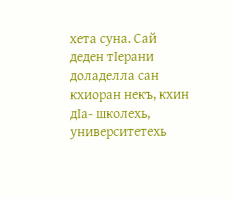хета суна. Сай деден тIерани доладелла сан кхиоран некъ, кхин дIа- школехь, университетехь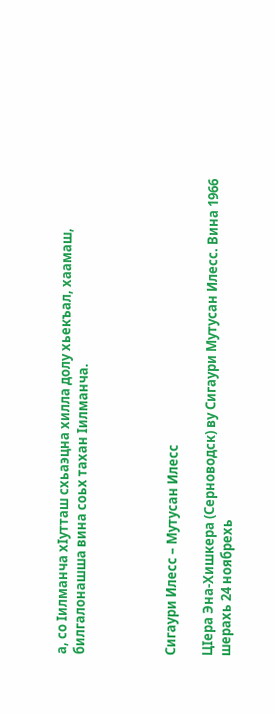а, со Iилманча хIутташ схьаэцна хилла долу хьекъал, хаамаш, билгалонашша вина соьх тахан Iилманча.




Сигаури Илесс – Мутусан Илесс

ЦIера Эна-Хишкера (Серноводск) ву Сигаури Мутусан Илесс. Вина 1966 шерахь 24 ноябрехь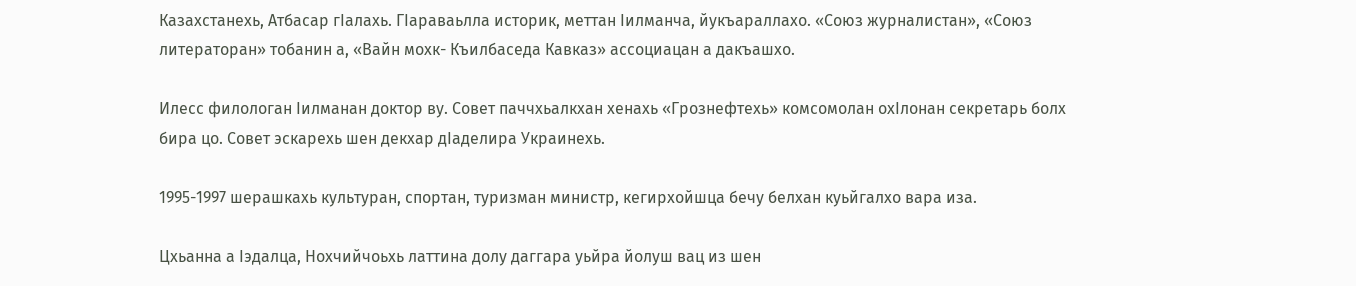Казахстанехь, Атбасар гIалахь. ГIараваьлла историк, меттан Iилманча, йукъараллахо. «Союз журналистан», «Союз литераторан» тобанин а, «Вайн мохк- Къилбаседа Кавказ» ассоциацан а дакъашхо.

Илесс филологан Iилманан доктор ву. Совет паччхьалкхан хенахь «Грознефтехь» комсомолан охIлонан секретарь болх бира цо. Совет эскарехь шен декхар дIаделира Украинехь.

1995-1997 шерашкахь культуран, спортан, туризман министр, кегирхойшца бечу белхан куьйгалхо вара иза.

Цхьанна а Iэдалца, Нохчийчоьхь латтина долу даггара уьйра йолуш вац из шен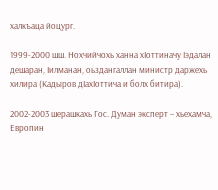халкъаца йоцург.

1999-2000 шш. Нохчийчохь ханна хIоттиначу Iэдалан дешаран, Iилманан, оьздангаллан министр даржехь хилира (Кадыров дIахIоттича и болх битира).

2002-2003 шерашкахь Гос. Думан эксперт – хьехамча, Европин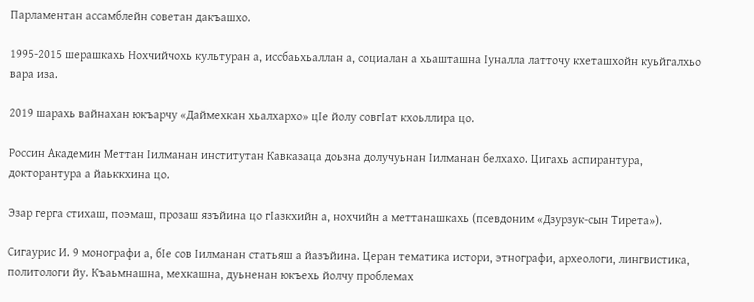Парламентан ассамблейн советан дакъашхо.

1995-2015 шерашкахь Нохчийчохь культуран а, иссбаьхьаллан а, социалан а хьашташна Iуналла латточу кхеташхойн куьйгалхьо вара иза.

2019 шарахь вайнахан юкъарчу «Даймехкан хьалхархо» цIе йолу совгIат кхоьллира цо.

Россин Академин Меттан Iилманан институтан Кавказаца доьзна долучуьнан Iилманан белхахо. Цигахь аспирантура, докторантура а йаьккхина цо.

Эзар герга стихаш, поэмаш, прозаш язъйина цо гIазкхийн а, нохчийн а меттанашкахь (псевдоним «Дзурзук-сын Тирета»).

Сигаурис И. 9 монографи а, бIе сов Iилманан статьяш а йазъйина. Церан тематика истори, этнографи, археологи, лингвистика, политологи йу. Къаьмнашна, мехкашна, дуьненан юкъехь йолчу проблемах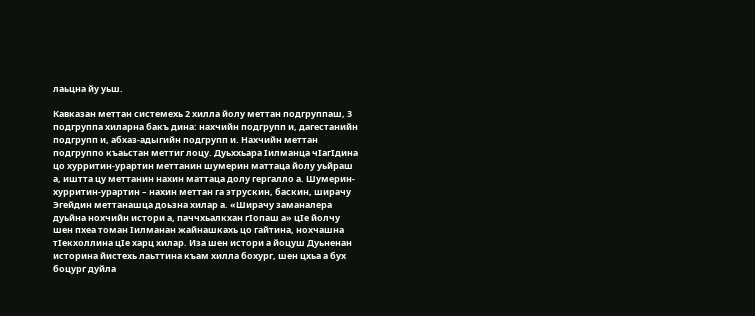лаьцна йу уьш.

Кавказан меттан системехь 2 хилла йолу меттан подгруппаш, 3 подгруппа хиларна бакъ дина: нахчийн подгрупп и, дагестанийн подгрупп и, абхаз-адыгийн подгрупп и. Нахчийн меттан подгруппо къаьстан меттиг лоцу. Дуьххьара Iилманца чIагIдина цо хурритин-урартин меттанин шумерин маттаца йолу уьйраш а, иштта цу меттанин нахин маттаца долу гергалло а. Шумерин- хурритин-урартин – нахин меттан га этрускин, баскин, ширачу Эгейдин меттанашца доьзна хилар а. «Ширачу заманалера дуьйна нохчийн истори а, паччхьалкхан гIопаш а» цIе йолчу шен пхеа томан Iилманан жайнашкахь цо гайтина, нохчашна тIекхоллина цIе харц хилар. Иза шен истори а йоцуш Дуьненан историна йистехь лаьттина къам хилла бохург, шен цхьа а бух боцург дуйла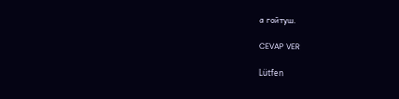а гойтуш.

CEVAP VER

Lütfen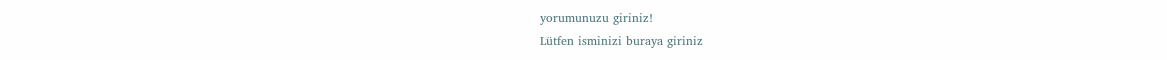yorumunuzu giriniz!
Lütfen isminizi buraya giriniz